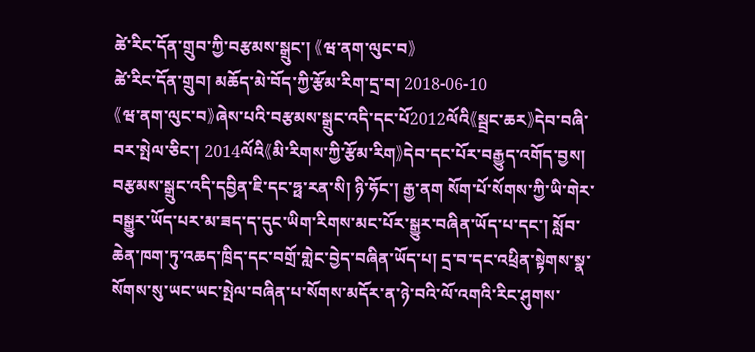ཚེ་རིང་དོན་གྲུབ་ཀྱི་བརྩམས་སྒྲུང་། 《ཝ་ནག་ལུང་བ》
ཚེ་རིང་དོན་གྲུབ། མཆོད་མེ་བོད་ཀྱི་རྩོམ་རིག་དྲ་བ། 2018-06-10
《ཝ་ནག་ལུང་བ》ཞེས་པའི་བརྩམས་སྒྲུང་འདི་དང་པོ2012ལོའི《སྦྲང་ཆར》དེབ་བཞི་བར་སྤེལ་ཅིང་། 2014ལོའི《མི་རིགས་ཀྱི་རྩོམ་རིག》དེབ་དང་པོར་བརྒྱུད་འགོད་བྱས། བརྩམས་སྒྲུང་འདི་དབྱིན་ཇི་དང་ཧྥ་རན་སི། ཉི་ཧོང་། རྒྱ་ནག སོག་པོ་སོགས་ཀྱི་ཡི་གེར་བསྒྱུར་ཡོད་པར་མ་ཟད་ད་དུང་ཡིག་རིགས་མང་པོར་སྒྱུར་བཞིན་ཡོད་པ་དང་། སློབ་ཆེན་ཁག་ཏུ་འཆད་ཁྲིད་དང་བགྲོ་གླེང་བྱེད་བཞིན་ཡོད་པ། དྲ་བ་དང་འཕྲིན་སྟེགས་སྣ་སོགས་སུ་ཡང་ཡང་སྤེལ་བཞིན་པ་སོགས་མདོར་ན་ཉེ་བའི་ལོ་འགའི་རིང་ཤུགས་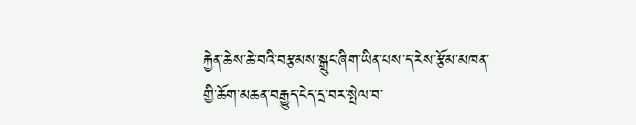རྐྱེན་ཆེས་ཆེ་བའི་བརྩམས་སྒྲུང་ཞིག་ཡིན་པས་ད་རེས་རྩོམ་མཁན་གྱི་ཆོག་མཆན་བརྒྱུད་ངེད་དྲ་བར་སྤེལ་བ་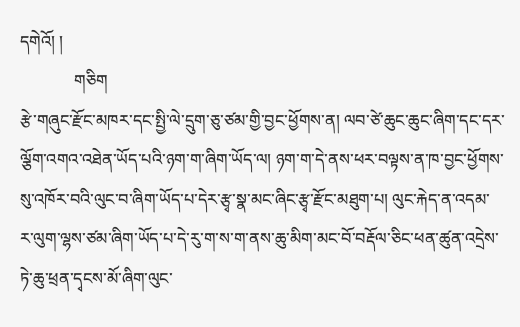དགེའོ། །
             གཅིག
རྩེ་གཞུང་རྫོང་མཁར་དང་སྤྱི་ལེ་དྲུག་ཅུ་ཙམ་གྱི་བྱང་ཕྱོགས་ན། ལབ་ཙེ་ཆུང་ཆུང་ཞིག་དང་དར་ལྕོག་འགའ་འཐེན་ཡོད་པའི་ཉག་ག་ཞིག་ཡོད་ལ། ཉག་ག་དེ་ནས་ཕར་བལྟས་ན་ཁ་བྱང་ཕྱོགས་སུ་འཁོར་བའི་ལུང་བ་ཞིག་ཡོད་པ་དེར་རྩྭ་སྣ་མང་ཞིང་རྩྭ་རྫོང་མཐུག་པ། ལུང་རྐེད་ན་འདམ་ར་ལུག་ལྷས་ཙམ་ཞིག་ཡོད་པ་དེ་རུ་ག་ས་ག་ནས་ཆུ་མིག་མང་བོ་བརྡོལ་ཅིང་ཕན་ཚུན་འདྲེས་ཏེ་ཆུ་ཕྲན་དྭངས་མོ་ཞིག་ལུང་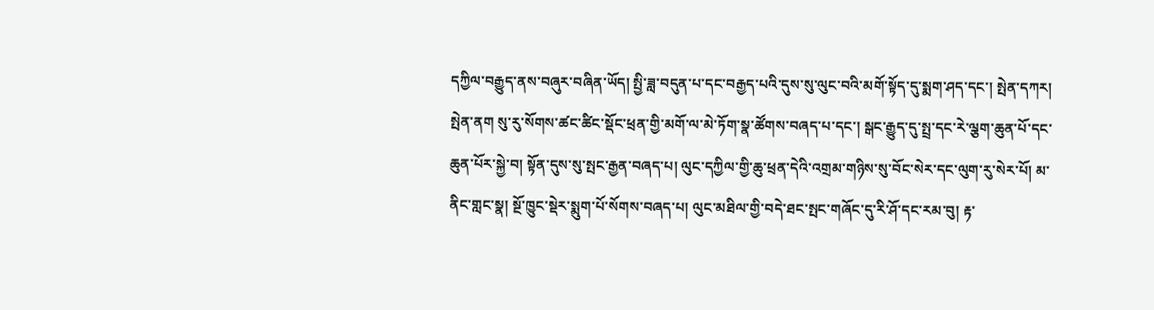དཀྱིལ་བརྒྱུད་ནས་བཞུར་བཞིན་ཡོད། སྤྱི་ཟླ་བདུན་པ་དང་བརྒྱད་པའི་དུས་སུ་ལུང་བའི་མགོ་སྟོད་དུ་སྨག་ཤད་དང་། སྤེན་དཀར། སྤེན་ནག སུ་རུ་སོགས་ཚང་ཚིང་སྡོང་ཕྲན་གྱི་མགོ་ལ་མེ་ཏོག་སྣ་ཚོགས་བཞད་པ་དང་། སྒང་རྒྱུད་དུ་སྤྲ་དང་རེ་ལྕག་ཆུན་པོ་དང་ཆུན་པོར་སྐྱེ་བ། སྟོན་དུས་སུ་སྤང་རྒྱན་བཞད་པ། ལུང་དཀྱིལ་གྱི་ཆུ་ཕྲན་དེའི་འགྲམ་གཉིས་སུ་བོང་སེར་དང་ལུག་རུ་སེར་པོ། མ་ནིང་གླང་སྣ། སྔོ་ཁྱུང་སྡེར་སྨུག་པོ་སོགས་བཞད་པ། ལུང་མཐིལ་གྱི་བདེ་ཐང་སྤང་གཞོང་དུ་རི་ཤོ་དང་རམ་བུ། རྟ་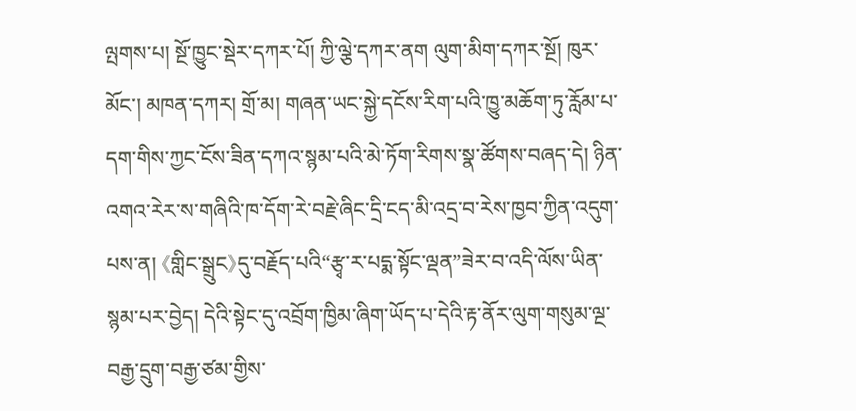ལྤགས་པ། སྔོ་ཁྱུང་སྡེར་དཀར་པོ། ཀྱི་ལྕེ་དཀར་ནག ལུག་མིག་དཀར་སྔོ། ཁུར་མོང་། མཁན་དཀར། གྲོ་མ། གཞན་ཡང་སྐྱེ་དངོས་རིག་པའི་ཁྱུ་མཆོག་ཏུ་རློམ་པ་དག་གིས་ཀྱང་ངོས་ཟིན་དཀའ་སྙམ་པའི་མེ་ཏོག་རིགས་སྣ་ཚོགས་བཞད་དེ། ཉིན་འགའ་རེར་ས་གཞིའི་ཁ་དོག་རེ་བརྗེ་ཞིང་དྲི་ངད་མི་འདྲ་བ་རེས་ཁྱབ་ཀྱིན་འདུག་པས་ན། 《གླིང་སྒྲུང》དུ་བརྗོད་པའི“རྩྭ་ར་པདྨ་སྟོང་ལྡན”ཟེར་བ་འདི་ལོས་ཡིན་སྙམ་པར་བྱེད། དེའི་སྟེང་དུ་འབྲོག་ཁྱིམ་ཞིག་ཡོད་པ་དེའི་རྟ་ནོར་ལུག་གསུམ་ལྔ་བརྒྱ་དྲུག་བརྒྱ་ཙམ་གྱིས་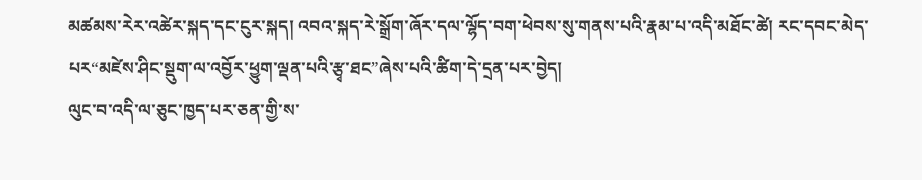མཚམས་རེར་འཚེར་སྐད་དང་ངུར་སྐད། འབའ་སྐད་རེ་སྒྲོག་ཞོར་དལ་ལྷོད་བག་ཕེབས་སུ་གནས་པའི་རྣམ་པ་འདི་མཐོང་ཚེ། རང་དབང་མེད་པར“མཛེས་ཤིང་སྡུག་ལ་འབྱོར་ཕྱུག་ལྡན་པའི་རྩྭ་ཐང”ཞེས་པའི་ཚིག་དེ་དྲན་པར་བྱེད།
ལུང་བ་འདི་ལ་ཅུང་ཁྱད་པར་ཅན་གྱི་ས་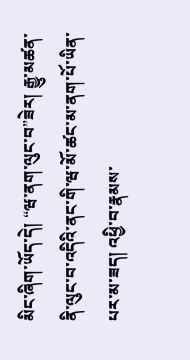མིང་ཞིག་ཡོད་དེ། “ཝ་ནག་ལུང་བ”ཟེར། རྒྱུ་མཚན་ནི་ལུང་བ་འདིའི་ནང་གི་ཝ་མོ་ཚང་མ་ནག་པོ་ཡིན་པར་མ་ཟད། འཕྱི་བ་རྣམས་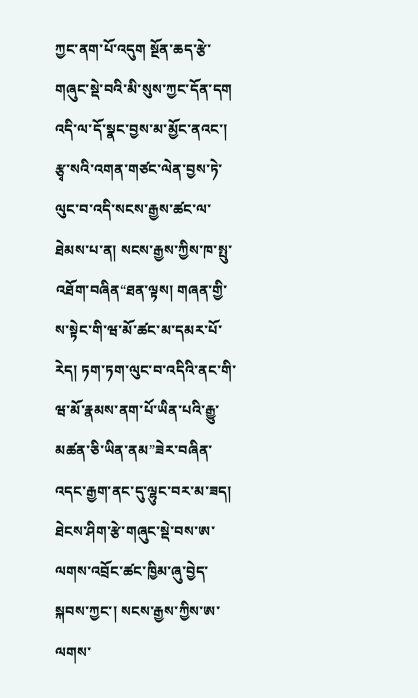ཀྱང་ནག་པོ་འདུག སྔོན་ཆད་རྩེ་གཞུང་སྡེ་བའི་མི་སུས་ཀྱང་དོན་དག
འདི་ལ་དོ་སྣང་བྱས་མ་མྱོང་ནའང་། རྩྭ་སའི་འགན་གཙང་ལེན་བྱས་ཏེ་ལུང་བ་འདི་སངས་རྒྱས་ཚང་ལ་ཐེམས་པ་ན། སངས་རྒྱས་ཀྱིས་ཁ་སྤུ་འཐོག་བཞིན“ཐན་ལྟས། གཞན་གྱི་ས་སྟེང་གི་ཝ་མོ་ཚང་མ་དམར་པོ་རེད། ཏག་ཏག་ལུང་བ་འདིའི་ནང་གི་ཝ་མོ་རྣམས་ནག་པོ་ཡིན་པའི་རྒྱུ་མཚན་ཅི་ཡིན་ནམ”ཟེར་བཞིན་འདང་རྒྱག་ནང་དུ་ལྷུང་བར་མ་ཟད། ཐེངས་ཤིག་རྩེ་གཞུང་སྡེ་བས་ཨ་ལགས་འབྲོང་ཚང་ཁྱིམ་ཞུ་བྱེད་སྐབས་ཀྱང་། སངས་རྒྱས་ཀྱིས་ཨ་ལགས་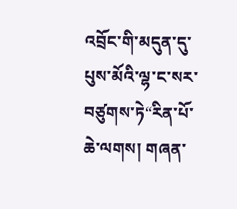འབྲོང་གི་མདུན་དུ་པུས་མོའི་ལྷ་ང་སར་བཙུགས་ཏེ“རིན་པོ་ཆེ་ལགས། གཞན་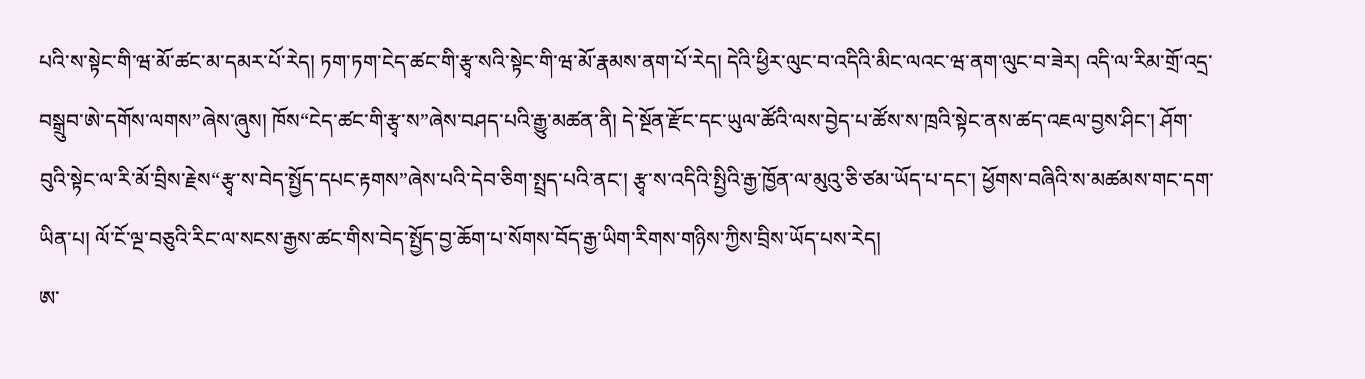པའི་ས་སྟེང་གི་ཝ་མོ་ཚང་མ་དམར་པོ་རེད། ཏག་ཏག་ངེད་ཚང་གི་རྩྭ་སའི་སྟེང་གི་ཝ་མོ་རྣམས་ནག་པོ་རེད། དེའི་ཕྱིར་ལུང་བ་འདིའི་མིང་ལའང་ཝ་ནག་ལུང་བ་ཟེར། འདི་ལ་རིམ་གྲོ་འདྲ་བསྒྲུབ་ཨེ་དགོས་ལགས”ཞེས་ཞུས། ཁོས“ངེད་ཚང་གི་རྩྭ་ས”ཞེས་བཤད་པའི་རྒྱུ་མཚན་ནི། དེ་སྔོན་རྫོང་དང་ཡུལ་ཚོའི་ལས་བྱེད་པ་ཚོས་ས་ཁྲའི་སྟེང་ནས་ཚད་འཇལ་བྱས་ཤིང་། ཤོག་བུའི་སྟེང་ལ་རི་མོ་བྲིས་རྗེས“རྩྭ་ས་བེད་སྤྱོད་དཔང་རྟགས”ཞེས་པའི་དེབ་ཅིག་སྤྲད་པའི་ནང་། རྩྭ་ས་འདིའི་སྤྱིའི་རྒྱ་ཁྱོན་ལ་མུའུ་ཅི་ཙམ་ཡོད་པ་དང་། ཕྱོགས་བཞིའི་ས་མཚམས་གང་དག་ཡིན་པ། ལོ་ངོ་ལྔ་བཅུའི་རིང་ལ་སངས་རྒྱས་ཚང་གིས་བེད་སྤྱོད་བྱ་ཆོག་པ་སོགས་བོད་རྒྱ་ཡིག་རིགས་གཉིས་ཀྱིས་བྲིས་ཡོད་པས་རེད།
ཨ་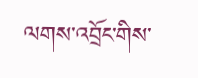ལགས་འབྲོང་གིས་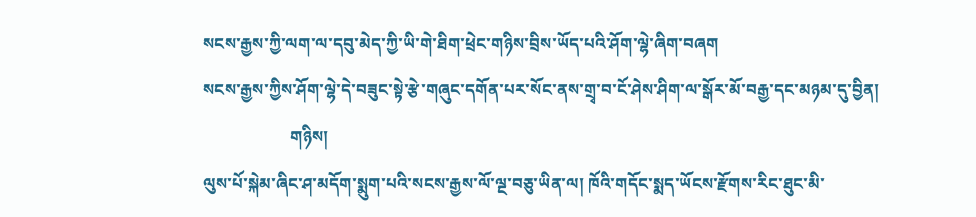སངས་རྒྱས་ཀྱི་ལག་ལ་དབུ་མེད་ཀྱི་ཡི་གེ་ཐིག་ཕྲེང་གཉིས་བྲིས་ཡོད་པའི་ཤོག་ལྷེ་ཞིག་བཞག
སངས་རྒྱས་ཀྱིས་ཤོག་ལྷེ་དེ་བཟུང་སྟེ་རྩེ་གཞུང་དགོན་པར་སོང་ནས་གྲྭ་བ་ངོ་ཤེས་ཤིག་ལ་སྒོར་མོ་བརྒྱ་དང་མཉམ་དུ་བྱིན།
                     གཉིས།
ལུས་པོ་སྐེམ་ཞིང་ཤ་མདོག་སྨུག་པའི་སངས་རྒྱས་ལོ་ལྔ་བཅུ་ཡིན་ལ། ཁོའི་གདོང་སྨད་ཡོངས་རྫོགས་རིང་ཐུང་མི་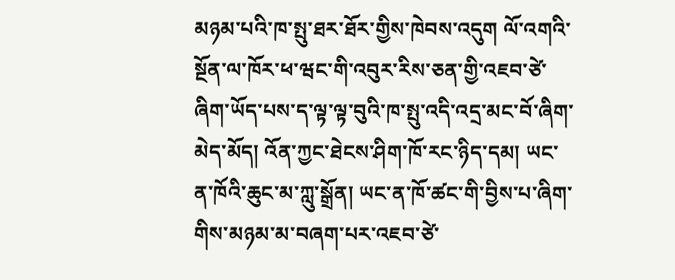མཉམ་པའི་ཁ་སྤུ་ཐར་ཐོར་གྱིས་ཁེབས་འདུག ལོ་འགའི་སྔོན་ལ་ཁོར་ཕ་ཝང་གི་འབུར་རིས་ཅན་གྱི་འཇབ་ཙེ་ཞིག་ཡོད་པས་ད་ལྟ་ལྟ་བུའི་ཁ་སྤུ་འདི་འདྲ་མང་བོ་ཞིག་མེད་མོད། འོན་ཀྱང་ཐེངས་ཤིག་ཁོ་རང་ཉིད་དམ། ཡང་ན་ཁོའི་ཆུང་མ་ཀླུ་སྒྲོན། ཡང་ན་ཁོ་ཚང་གི་བྱིས་པ་ཞིག་གིས་མཉམ་མ་བཞག་པར་འཇབ་ཙེ་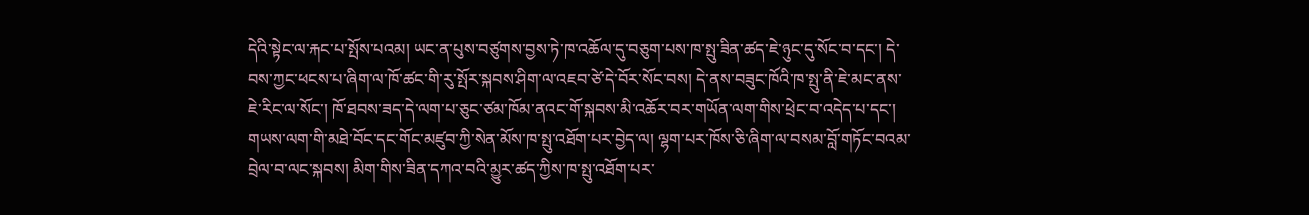དེའི་སྟེང་ལ་རྐང་པ་སྤོས་པའམ། ཡང་ན་པུས་བཙུགས་བྱས་ཏེ་ཁ་འཆོལ་དུ་བཅུག་པས་ཁ་སྤུ་ཟིན་ཚད་ཇེ་ཉུང་དུ་སོང་བ་དང་། དེ་བས་ཀྱང་ཕངས་པ་ཞིག་ལ་ཁོ་ཚང་གི་རུ་སྤོར་སྐབས་ཤིག་ལ་འཇབ་ཙེ་དེ་བོར་སོང་བས། དེ་ནས་བཟུང་ཁོའི་ཁ་སྤུ་ནི་ཇེ་མང་ནས་ཇེ་རིང་ལ་སོང་། ཁོ་ཐབས་ཟད་དེ་ལག་པ་ཅུང་ཙམ་ཁོམ་ནའང་གོ་སྐབས་མི་འཆོར་བར་གཡོན་ལག་གིས་ཕྲེང་བ་འདེད་པ་དང་། གཡས་ལག་གི་མཐེ་བོང་དང་གོང་མཛུབ་ཀྱི་སེན་མོས་ཁ་སྤུ་འཐོག་པར་བྱེད་ལ། ལྷག་པར་ཁོས་ཅི་ཞིག་ལ་བསམ་བློ་གཏོང་བའམ་བྲེལ་བ་ལང་སྐབས། མིག་གིས་ཟིན་དཀའ་བའི་མྱུར་ཚད་ཀྱིས་ཁ་སྤུ་འཐོག་པར་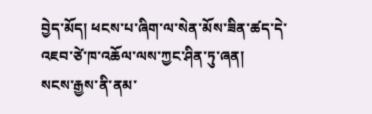བྱེད་མོད། ཕངས་པ་ཞིག་ལ་སེན་མོས་ཟིན་ཚད་དེ་འཇབ་ཙེ་ཁ་འཆོལ་ལས་ཀྱང་ཤིན་ཏུ་ཞན།
སངས་རྒྱས་ནི་ནམ་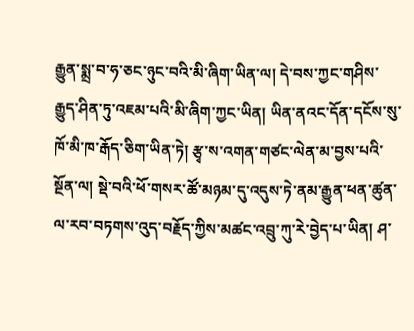རྒྱུན་སྨྲ་བ་ཧ་ཅང་ཉུང་བའི་མི་ཞིག་ཡིན་ལ། དེ་བས་ཀྱང་གཤིས་རྒྱུད་ཤིན་ཏུ་འཇམ་པའི་མི་ཞིག་ཀྱང་ཡིན། ཡིན་ནའང་དོན་དངོས་སུ་ཁོ་མི་ཁ་རྒོད་ཅིག་ཡིན་ཏེ། རྩྭ་ས་འགན་གཙང་ལེན་མ་བྱས་པའི་སྔོན་ལ། སྡེ་བའི་ཕོ་གསར་ཚོ་མཉམ་དུ་འདུས་ཏེ་ནམ་རྒྱུན་ཕན་ཚུན་ལ་རབ་བཏགས་འུད་བརྗོད་ཀྱིས་མཚང་འབྲུ་ཀུ་རེ་བྱེད་པ་ཡིན། ཤ་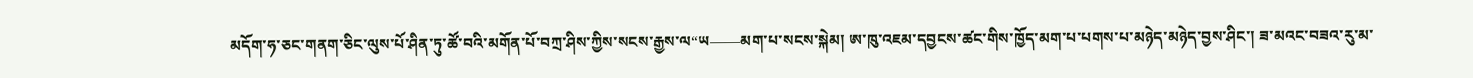མདོག་ཧ་ཅང་གནག་ཅིང་ལུས་པོ་ཤིན་ཏུ་ཚོ་བའི་མགོན་པོ་བཀྲ་ཤིས་ཀྱིས་སངས་རྒྱས་ལ“ཡ——མག་པ་སངས་སྐེམ། ཨ་ཁུ་འཇམ་དབྱངས་ཚང་གིས་ཁྱོད་མག་པ་པགས་པ་མཉེད་མཉེད་བྱས་ཤིང་། ཟ་མའང་བཟའ་རུ་མ་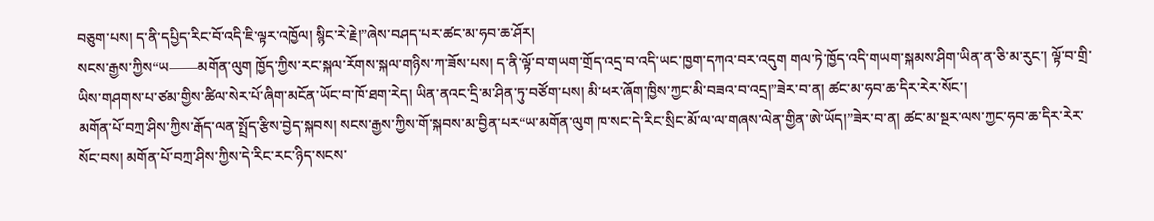བཅུག་པས། ད་ནི་དཔྱིད་རིང་བོ་འདི་ཇི་ལྟར་འཁྱོལ། སྙིང་རེ་རྗེ།”ཞེས་བཤད་པར་ཚང་མ་ཧབ་ཆ་ཤོར།
སངས་རྒྱས་ཀྱིས“ཡ——མགོན་ལུག ཁྱོད་ཀྱིས་རང་སྐལ་རོགས་སྐལ་གཉིས་ཀ་ཟོས་པས། ད་ནི་ལྟོ་བ་གཡག་གྲོད་འདྲ་བ་འདི་ཡང་ཁྱག་དཀའ་བར་འདུག གལ་ཏེ་ཁྱོད་འདི་གཡག་སྐམས་ཤིག་ཡིན་ན་ཅི་མ་རུང་། ལྟོ་བ་གྲི་ཡིས་གཤགས་པ་ཙམ་གྱིས་ཚིལ་སེར་པོ་ཞིག་མངོན་ཡོང་བ་ཁོ་ཐག་རེད། ཡིན་ནའང་དྲི་མ་ཤིན་ཏུ་བཙོག་པས། མི་ཕར་ཞོག་ཁྱིས་ཀྱང་མི་བཟའ་བ་འདྲ།”ཟེར་བ་ན། ཚང་མ་ཧབ་ཆ་དིར་རེར་སོང་།
མགོན་པོ་བཀྲ་ཤིས་ཀྱིས་རྒོད་ལན་སྤྲོད་རྩིས་བྱེད་སྐབས། སངས་རྒྱས་ཀྱིས་གོ་སྐབས་མ་བྱིན་པར“ཡ་མགོན་ལུག ཁ་སང་དེ་རིང་སྲིང་མོ་ལ་ལ་གཞས་ལེན་གྱིན་ཨེ་ཡོད།”ཟེར་བ་ན། ཚང་མ་སྔར་ལས་ཀྱང་ཧབ་ཆ་དིར་རེར་སོང་བས། མགོན་པོ་བཀྲ་ཤིས་ཀྱིས་དེ་རིང་རང་ཉིད་སངས་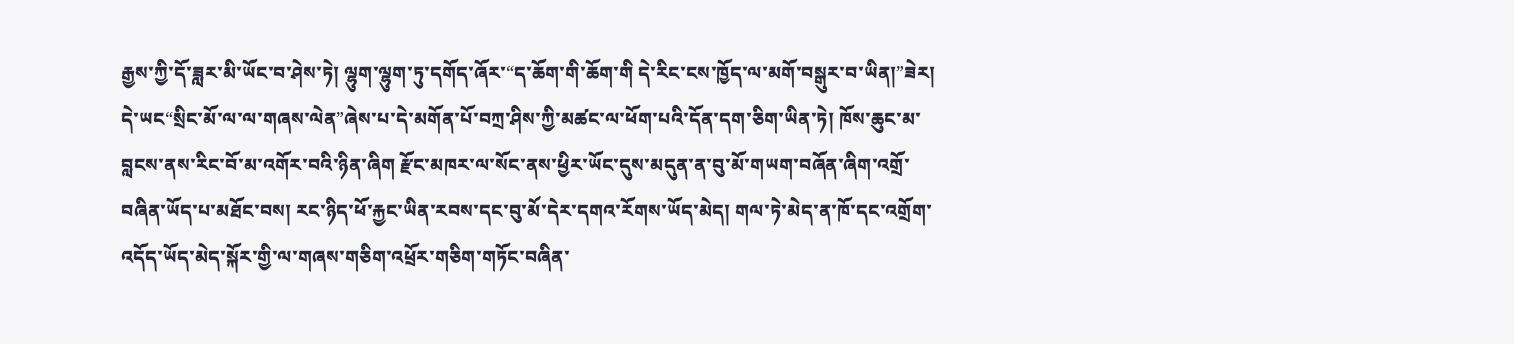རྒྱས་ཀྱི་དོ་ཟླར་མི་ཡོང་བ་ཤེས་ཏེ། ལྷུག་ལྷུག་ཏུ་དགོད་ཞོར་“ད་ཆོག་གི་ཆོག་གི དེ་རིང་ངས་ཁྱོད་ལ་མགོ་བསྒུར་བ་ཡིན།”ཟེར།
དེ་ཡང“སྲིང་མོ་ལ་ལ་གཞས་ལེན”ཞེས་པ་དེ་མགོན་པོ་བཀྲ་ཤིས་ཀྱི་མཚང་ལ་ཕོག་པའི་དོན་དག་ཅིག་ཡིན་ཏེ། ཁོས་ཆུང་མ་བླངས་ནས་རིང་བོ་མ་འགོར་བའི་ཉིན་ཞིག རྫོང་མཁར་ལ་སོང་ནས་ཕྱིར་ཡོང་དུས་མདུན་ན་བུ་མོ་གཡག་བཞོན་ཞིག་འགྲོ་བཞིན་ཡོད་པ་མཐོང་བས། རང་ཉིད་ཕོ་རྐྱང་ཡིན་རབས་དང་བུ་མོ་དེར་དགའ་རོགས་ཡོད་མེད། གལ་ཏེ་མེད་ན་ཁོ་དང་འགྲོག་འདོད་ཡོད་མེད་སྐོར་གྱི་ལ་གཞས་གཅིག་འཕྲོར་གཅིག་གཏོང་བཞིན་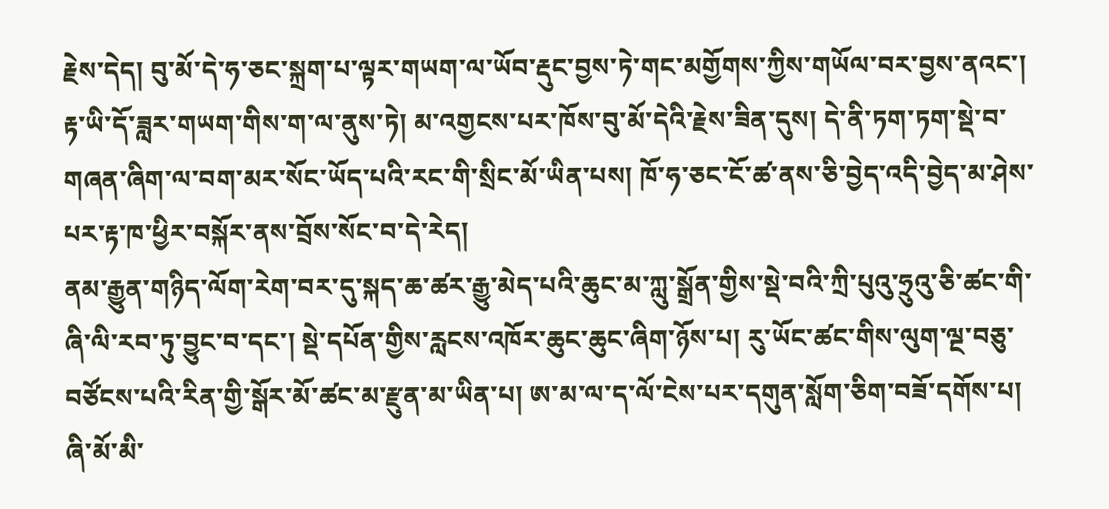རྗེས་དེད། བུ་མོ་དེ་ཧ་ཅང་སྐྲག་པ་ལྟར་གཡག་ལ་ཡོབ་རྡུང་བྱས་ཏེ་གང་མགྱོགས་ཀྱིས་གཡོལ་བར་བྱས་ནའང་། རྟ་ཡི་དོ་ཟླར་གཡག་གིས་ག་ལ་ནུས་ཏེ། མ་འགྱངས་པར་ཁོས་བུ་མོ་དེའི་རྗེས་ཟིན་དུས། དེ་ནི་ཏག་ཏག་སྡེ་བ་གཞན་ཞིག་ལ་བག་མར་སོང་ཡོད་པའི་རང་གི་སྲིང་མོ་ཡིན་པས། ཁོ་ཧ་ཅང་ངོ་ཚ་ནས་ཅི་བྱེད་འདི་བྱེད་མ་ཤེས་པར་རྟ་ཁ་ཕྱིར་བསྐོར་ནས་བྲོས་སོང་བ་དེ་རེད།
ནམ་རྒྱུན་གཉིད་ལོག་རེག་བར་དུ་སྐད་ཆ་ཚར་རྒྱུ་མེད་པའི་ཆུང་མ་ཀླུ་སྒྲོན་གྱིས་སྡེ་བའི་ཀྲི་པུའུ་ཧྲུའུ་ཅི་ཚང་གི་ཞི་ལི་རབ་ཏུ་བྱུང་བ་དང་། སྡེ་དཔོན་གྱིས་རླངས་འཁོར་ཆུང་ཆུང་ཞིག་ཉོས་པ། རུ་ཡོང་ཚང་གིས་ལུག་ལྔ་བཅུ་བཙོངས་པའི་རིན་གྱི་སྒོར་མོ་ཚང་མ་རྫུན་མ་ཡིན་པ། ཨ་མ་ལ་ད་ལོ་ངེས་པར་དགུན་སློག་ཅིག་བཟོ་དགོས་པ། ཞི་མོ་མི་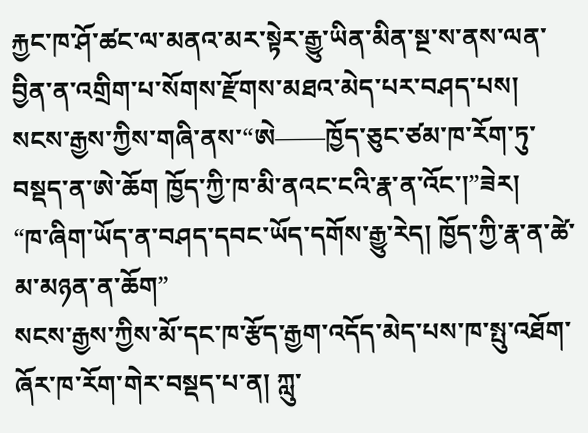རྐྱང་ཁ་ཤོ་ཚང་ལ་མནའ་མར་སྟེར་རྒྱུ་ཡིན་མིན་སྔ་ས་ནས་ལན་བྱིན་ན་འགྲིག་པ་སོགས་རྫོགས་མཐའ་མེད་པར་བཤད་པས། སངས་རྒྱས་ཀྱིས་གཞི་ནས་“ཨེ——ཁྱོད་ཅུང་ཙམ་ཁ་རོག་ཏུ་བསྡད་ན་ཨེ་ཆོག ཁྱོད་ཀྱི་ཁ་མི་ནའང་ངའི་རྣ་ན་འོང་།”ཟེར།
“ཁ་ཞིག་ཡོད་ན་བཤད་དབང་ཡོད་དགོས་རྒྱུ་རེད། ཁྱོད་ཀྱི་རྣ་ན་ཚེ་མ་མཉན་ན་ཆོག”
སངས་རྒྱས་ཀྱིས་མོ་དང་ཁ་རྩོད་རྒྱག་འདོད་མེད་པས་ཁ་སྤུ་འཐོག་ཞོར་ཁ་རོག་གེར་བསྡད་པ་ན། ཀླུ་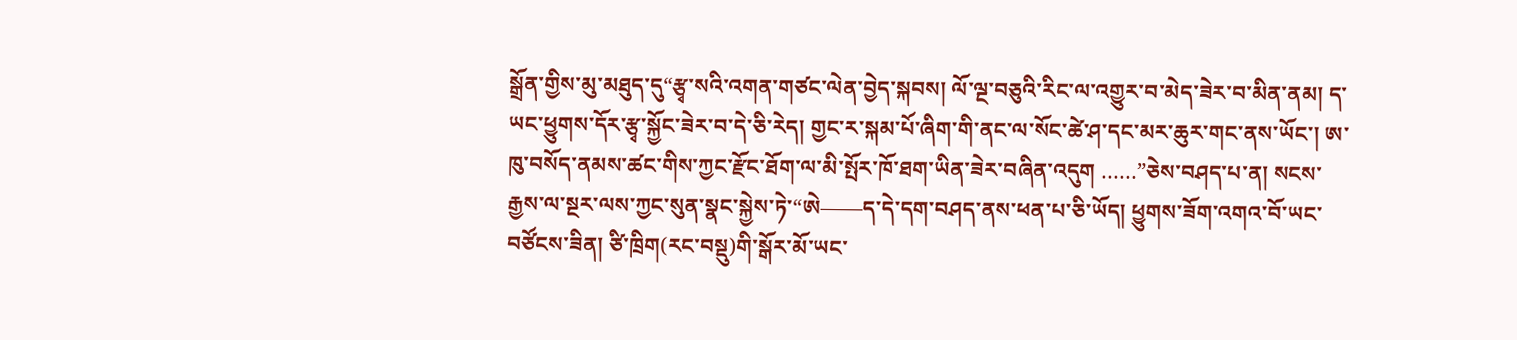སྒྲོན་གྱིས་མུ་མཐུད་དུ“རྩྭ་སའི་འགན་གཙང་ལེན་བྱེད་སྐབས། ལོ་ལྔ་བཅུའི་རིང་ལ་འགྱུར་བ་མེད་ཟེར་བ་མིན་ནམ། ད་ཡང་ཕྱུགས་དོར་རྩྭ་སྐྱོང་ཟེར་བ་དེ་ཅི་རེད། གྱང་ར་སྐམ་པོ་ཞིག་གི་ནང་ལ་སོང་ཚེ་ཤ་དང་མར་ཆུར་གང་ནས་ཡོང་། ཨ་ཁུ་བསོད་ནམས་ཚང་གིས་ཀྱང་རྫོང་ཐོག་ལ་མི་སྤོར་ཁོ་ཐག་ཡིན་ཟེར་བཞིན་འདུག ……”ཅེས་བཤད་པ་ན། སངས་རྒྱས་ལ་སྔར་ལས་ཀྱང་སུན་སྣང་སྐྱེས་ཏེ་“ཨེ——ད་དེ་དག་བཤད་ནས་ཕན་པ་ཅི་ཡོད། ཕྱུགས་ཟོག་འགའ་བོ་ཡང་བཙོངས་ཟིན། ཙི་ཁྲིག(རང་བསྡུ)གི་སྒོར་མོ་ཡང་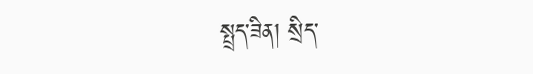སྤྲད་ཟིན། སྲིད་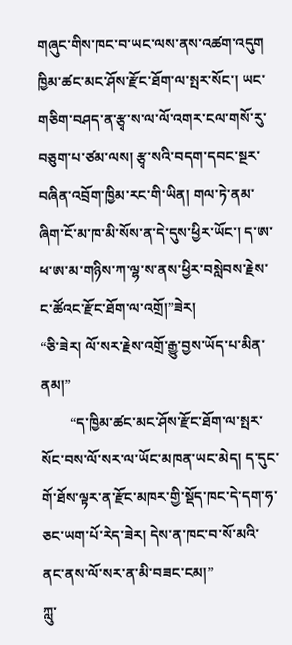གཞུང་གིས་ཁང་བ་ཡང་ལས་ནས་འཚག་འདུག ཁྱིམ་ཚང་མང་ཤོས་རྫོང་ཐོག་ལ་སྤར་སོང་། ཡང་གཅིག་བཤད་ན་རྩྭ་ས་ལ་ལོ་འགར་ངལ་གསོ་རུ་བཅུག་པ་ཙམ་ལས། རྩྭ་སའི་བདག་དབང་སྔར་བཞིན་འབྲོག་ཁྱིམ་རང་གི་ཡིན། གལ་ཏེ་ནམ་ཞིག་ངོ་མ་ཁ་མི་སོས་ན་དེ་དུས་ཕྱིར་ཡོང་། ད་ཨ་ཕ་ཨ་མ་གཉིས་ཀ་ལྷ་ས་ནས་ཕྱིར་བསླེབས་རྗེས་ང་ཚོའང་རྫོང་ཐོག་ལ་འགྲོ།”ཟེར།
“ཅི་ཟེར། ལོ་སར་རྗེས་འགྲོ་རྒྱུ་བྱས་ཡོད་པ་མིན་ནམ།”
        “ད་ཁྱིམ་ཚང་མང་ཤོས་རྫོང་ཐོག་ལ་སྤར་སོང་བས་ལོ་སར་ལ་ཡོང་མཁན་ཡང་མེད། ད་དུང་གོ་ཐོས་ལྟར་ན་རྫོང་མཁར་གྱི་སྡོད་ཁང་དེ་དག་ཧ་ཅང་ཡག་པོ་རེད་ཟེར། དེས་ན་ཁང་བ་སོ་མའི་ནང་ནས་ལོ་སར་ན་མི་བཟང་ངམ།”
ཀླུ་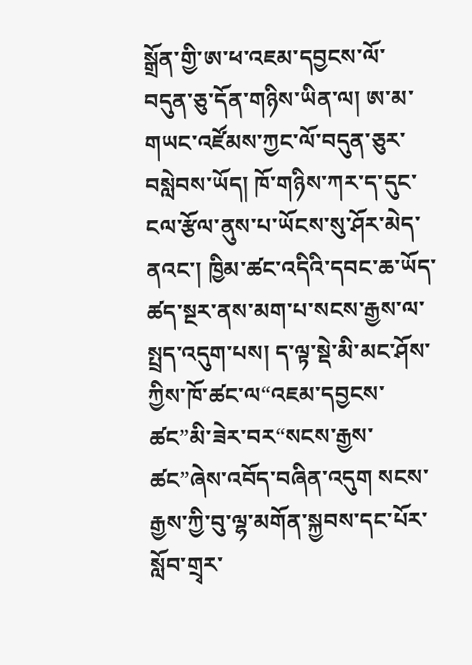སྒྲོན་གྱི་ཨ་ཕ་འཇམ་དབྱངས་ལོ་བདུན་ཅུ་དོན་གཉིས་ཡིན་ལ། ཨ་མ་གཡང་འཛོམས་ཀྱང་ལོ་བདུན་ཅུར་བསླེབས་ཡོད། ཁོ་གཉིས་ཀར་ད་དུང་ངལ་རྩོལ་ནུས་པ་ཡོངས་སུ་ཤོར་མེད་ནའང་། ཁྱིམ་ཚང་འདིའི་དབང་ཆ་ཡོད་ཚད་སྔར་ནས་མག་པ་སངས་རྒྱས་ལ་སྤྲད་འདུག་པས། ད་ལྟ་སྡེ་མི་མང་ཤོས་ཀྱིས་ཁོ་ཚང་ལ“འཇམ་དབྱངས་ཚང”མི་ཟེར་བར“སངས་རྒྱས་ཚང”ཞེས་འབོད་བཞིན་འདུག སངས་རྒྱས་ཀྱི་བུ་ལྷ་མགོན་སྐྱབས་དང་པོར་སློབ་གྲྭར་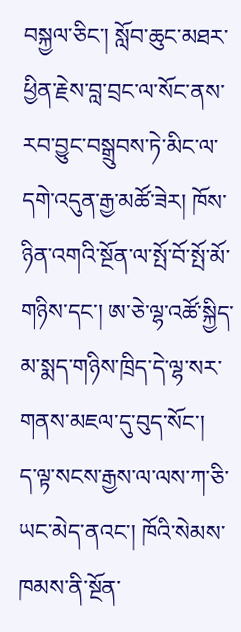བསྐྱལ་ཅིང་། སློབ་ཆུང་མཐར་ཕྱིན་རྗེས་བླ་བྲང་ལ་སོང་ནས་རབ་བྱུང་བསྒྲུབས་ཏེ་མིང་ལ་དགེ་འདུན་རྒྱ་མཚོ་ཟེར། ཁོས་ཉིན་འགའི་སྔོན་ལ་སྤོ་བོ་སྤོ་མོ་གཉིས་དང་། ཨ་ཅེ་ལྷ་འཚོ་སྐྱིད་མ་སྨད་གཉིས་ཁྲིད་དེ་ལྷ་སར་གནས་མཇལ་དུ་བུད་སོང་།
ད་ལྟ་སངས་རྒྱས་ལ་ལས་ཀ་ཅི་ཡང་མེད་ནའང་། ཁོའི་སེམས་ཁམས་ནི་སྔོན་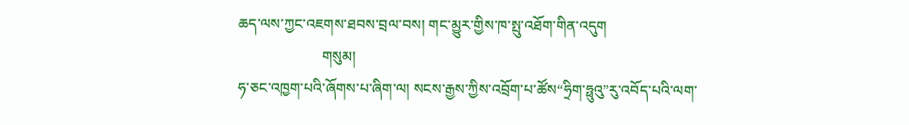ཆད་ལས་ཀྱང་འཇགས་ཐབས་བྲལ་བས། གང་མྱུར་གྱིས་ཁ་སྤུ་འཐོག་གིན་འདུག
                       གསུམ།
ཧ་ཅང་འཁྱག་པའི་ཞོགས་པ་ཞིག་ལ། སངས་རྒྱས་ཀྱིས་འབྲོག་པ་ཚོས“ཧྲིག་ཧྥུའུ”རུ་འབོད་པའི་ལག་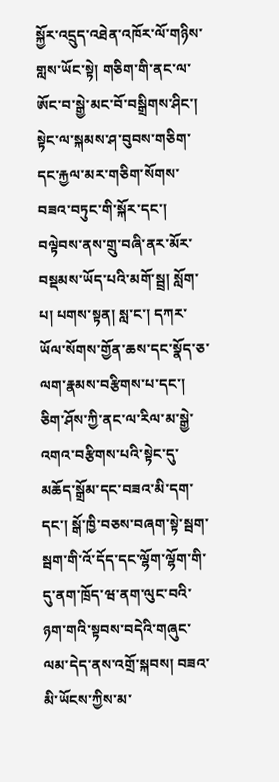སྐྱོར་འདྲུད་འཐེན་འཁོར་ལོ་གཉིས་གླས་ཡོང་སྟེ། གཅིག་གི་ནང་ལ་ཨོང་བ་སྒྱེ་མང་བོ་བསྒྲིགས་ཤིང་། སྟེང་ལ་སྐམས་ཤ་བུབས་གཅིག་དང་རྐྱལ་མར་གཅིག་སོགས་བཟའ་བཏུང་གི་སྐོར་དང་། བལྟེབས་ནས་གྲུ་བཞི་ནར་མོར་བསྡམས་ཡོད་པའི་མགོ་སྦྲ། སློག་པ། པགས་སྟན། སླ་ང་། དཀར་ཡོལ་སོགས་གྱོན་ཆས་དང་སྣོད་ཅ་ལག་རྣམས་བརྩིགས་པ་དང་། ཅིག་ཤོས་ཀྱི་ནང་ལ་རིལ་མ་སྒྱེ་འགའ་བརྩིགས་པའི་སྟེང་དུ་མཆོད་སྒྲོམ་དང་བཟའ་མི་དག་དང་། སྒོ་ཁྱི་བཅས་བཞག་སྟེ་སྦག་སྦག་གི་འོ་དོད་དང་ལྷོག་ལྷོག་གི་དུ་ནག་ཁྲོད་ཝ་ནག་ལུང་བའི་ཉག་གའི་སྟབས་བདེའི་གཞུང་ལམ་དེད་ནས་འགྲོ་སྐབས། བཟའ་མི་ཡོངས་ཀྱིས་མ་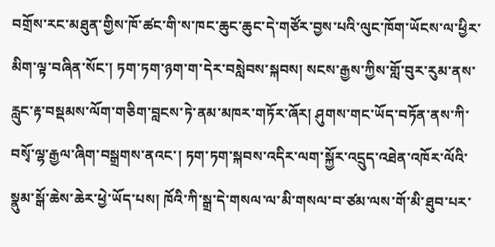བགྲོས་རང་མཐུན་གྱིས་ཁོ་ཚང་གི་ས་ཁང་ཆུང་ཆུང་དེ་གཙོར་བྱས་པའི་ལུང་ཁོག་ཡོངས་ལ་ཕྱིར་མིག་ལྟ་བཞིན་སོང་། ཏག་ཏག་ཉག་ག་དེར་བསླེབས་སྐབས། སངས་རྒྱས་ཀྱིས་གློ་བུར་རུམ་ནས་རླུང་རྟ་བསྡམས་ལོག་གཅིག་བླངས་ཏེ་ནམ་མཁར་གཏོར་ཞོར། ཤུགས་གང་ཡོད་བཏོན་ནས་ཀི་བསྭོ་ལྷ་རྒྱལ་ཞིག་བསྒྲགས་ནའང་། ཏག་ཏག་སྐབས་འདིར་ལག་སྐྱོར་འདྲུད་འཐེན་འཁོར་ལོའི་སྣུམ་སྒོ་ཆེས་ཆེར་ཕྱེ་ཡོད་པས། ཁོའི་ཀི་སྒྲ་དེ་གསལ་ལ་མི་གསལ་བ་ཙམ་ལས་གོ་མི་ཐུབ་པར་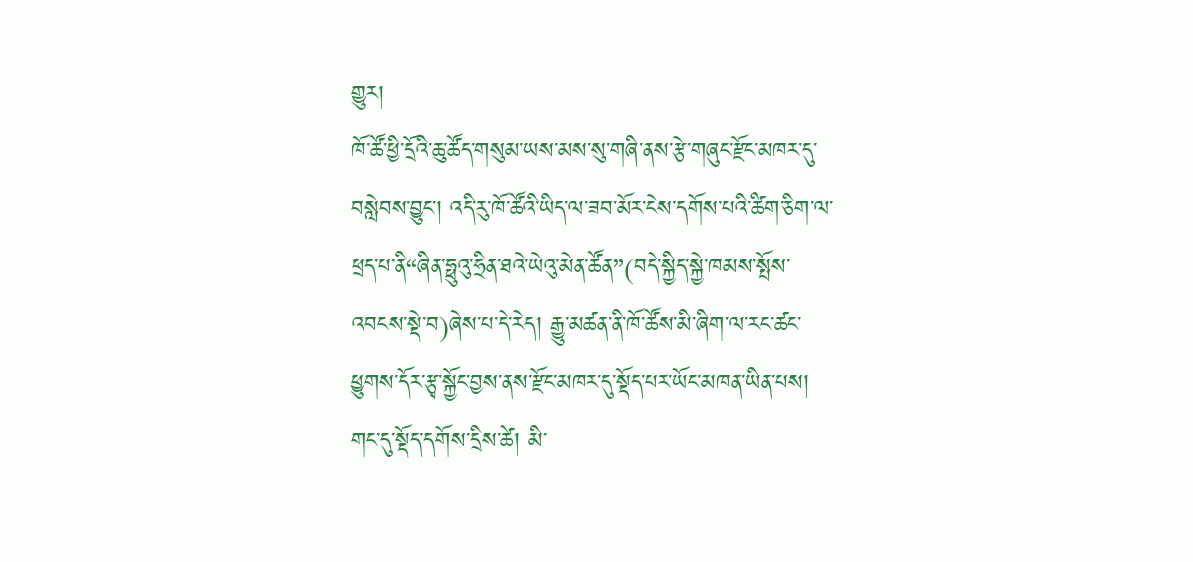གྱུར།
ཁོ་ཚོ་ཕྱི་དྲོའི་ཆུ་ཚོད་གསུམ་ཡས་མས་སུ་གཞི་ནས་རྩེ་གཞུང་རྫོང་མཁར་དུ་བསླེབས་བྱུང་། འདི་རུ་ཁོ་ཚོའི་ཡིད་ལ་ཟབ་མོར་ངེས་དགོས་པའི་ཚིག་ཅིག་ལ་ཕྲད་པ་ནི“ཞིན་ཧྥུའུ་ཧྲིན་ཐའེ་ཡེའུ་མེན་ཚོན”(བདེ་སྐྱིད་སྐྱེ་ཁམས་སྤོས་འབངས་སྡེ་བ)ཞེས་པ་དེ་རེད། རྒྱུ་མཚན་ནི་ཁོ་ཚོས་མི་ཞིག་ལ་རང་ཚང་ཕྱུགས་དོར་རྩྭ་སྐྱོང་བྱས་ནས་རྫོང་མཁར་དུ་སྡོད་པར་ཡོང་མཁན་ཡིན་པས། གང་དུ་སྡོད་དགོས་དྲིས་ཚེ། མི་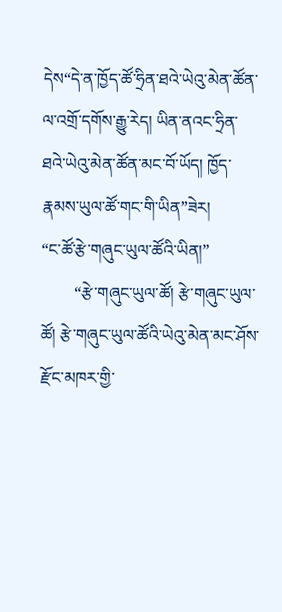དེས“དེ་ན་ཁྱོད་ཚོ་ཧྲིན་ཐའེ་ཡེའུ་མེན་ཚོན་ལ་འགྲོ་དགོས་རྒྱུ་རེད། ཡིན་ནའང་ཧྲིན་ཐའེ་ཡེའུ་མེན་ཚོན་མང་བོ་ཡོད། ཁྱོད་རྣམས་ཡུལ་ཚོ་གང་གི་ཡིན”ཟེར།
“ང་ཚོ་རྩེ་གཞུང་ཡུལ་ཚོའི་ཡིན།”
        “རྩེ་གཞུང་ཡུལ་ཚོ། རྩེ་གཞུང་ཡུལ་ཚོ། རྩེ་གཞུང་ཡུལ་ཚོའི་ཡེའུ་མེན་མང་ཤོས་རྫོང་མཁར་གྱི་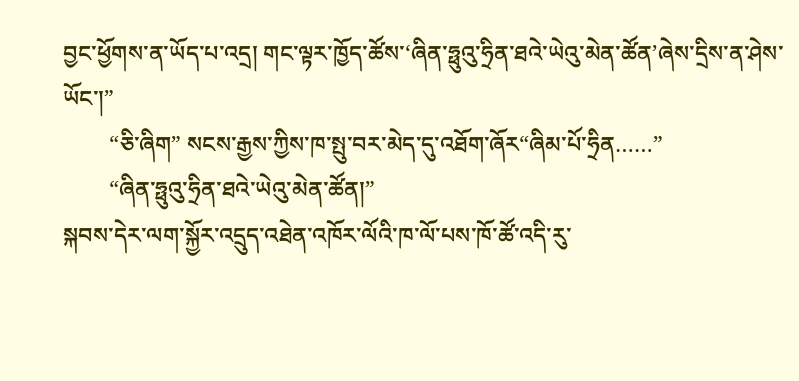བྱང་ཕྱོགས་ན་ཡོད་པ་འདྲ། གང་ལྟར་ཁྱོད་ཚོས་‘ཞིན་ཧྥུའུ་ཧྲིན་ཐའེ་ཡེའུ་མེན་ཚོན’ཞེས་དྲིས་ན་ཤེས་ཡོང་།”
        “ཅི་ཞིག” སངས་རྒྱས་ཀྱིས་ཁ་སྤུ་བར་མེད་དུ་འཐོག་ཞོར“ཞིམ་པོ་ཧྲིན……”
        “ཞིན་ཧྥུའུ་ཧྲིན་ཐའེ་ཡེའུ་མེན་ཚོན།”
སྐབས་དེར་ལག་སྐྱོར་འདྲུད་འཐེན་འཁོར་ལོའི་ཁ་ལོ་པས་ཁོ་ཚོ་འདི་རུ་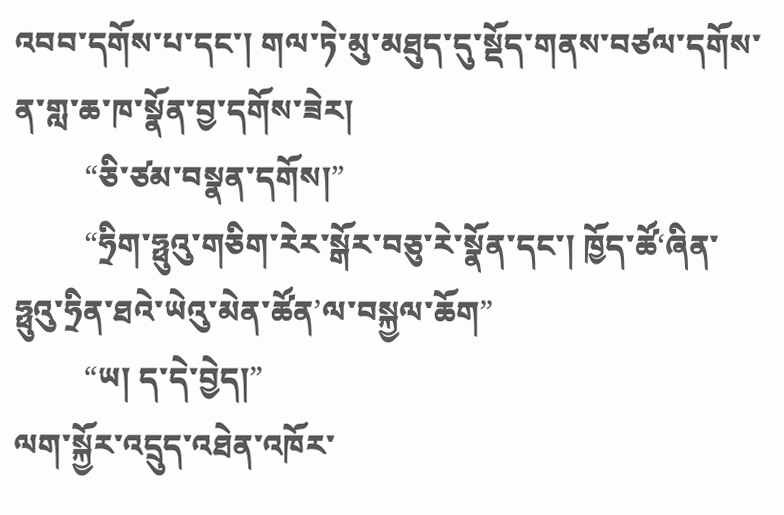འབབ་དགོས་པ་དང་། གལ་ཏེ་མུ་མཐུད་དུ་སྡོད་གནས་བཙལ་དགོས་ན་གླ་ཆ་ཁ་སྣོན་བྱ་དགོས་ཟེར།
         “ཅི་ཙམ་བསྣན་དགོས།”
         “ཧྲིག་ཧྥུའུ་གཅིག་རེར་སྒོར་བཅུ་རེ་སྣོན་དང་། ཁྱོད་ཚོ‘ཞིན་ཧྥུའུ་ཧྲིན་ཐའེ་ཡེའུ་མེན་ཚོན’ལ་བསྐྱལ་ཆོག”
         “ཡ། ད་དེ་བྱེད།”
ལག་སྐྱོར་འདྲུད་འཐེན་འཁོར་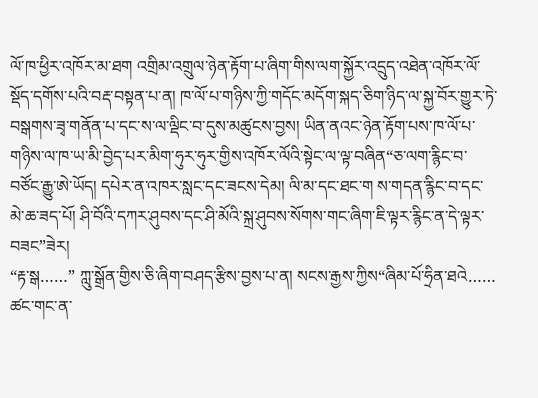ལོ་ཁ་ཕྱིར་འཁོར་མ་ཐག འགྲིམ་འགྲུལ་ཉེན་རྟོག་པ་ཞིག་གིས་ལག་སྐྱོར་འདྲུད་འཐེན་འཁོར་ལོ་སྡོད་དགོས་པའི་བརྡ་བསྟན་པ་ན། ཁ་ལོ་པ་གཉིས་ཀྱི་གདོང་མདོག་སྐད་ཅིག་ཉིད་ལ་སྐྱ་བོར་གྱུར་ཏེ་བསྒགས་ཟྭ་གནོན་པ་དང་ས་ལ་ལྡིང་བ་དུས་མཚུངས་བྱས། ཡིན་ནའང་ཉེན་རྟོག་པས་ཁ་ལོ་པ་གཉིས་ལ་ཁ་ཡ་མི་བྱེད་པར་མིག་ཧུར་ཧུར་གྱིས་འཁོར་ལོའི་སྟེང་ལ་ལྟ་བཞིན“ཅ་ལག་རྙིང་བ་བཙོང་རྒྱུ་ཨེ་ཡོད། དཔེར་ན་འཁར་སླང་དང་ཟངས་དེམ། ལི་མ་དང་ཐང་ག ས་གདན་རྙིང་བ་དང་མེ་ཆ་ཟད་པོ། ཤི་བོའི་དཀར་ཤུབས་དང་ཤི་མོའི་སྐྲ་ཤུབས་སོགས་གང་ཞིག་ཇི་ལྟར་རྙིང་ན་དེ་ལྟར་བཟང”ཟེར།
“རྟ་སྒ……” ཀླུ་སྒྲོན་གྱིས་ཅི་ཞིག་བཤད་རྩིས་བྱས་པ་ན། སངས་རྒྱས་ཀྱིས“ཞིམ་པོ་ཧྲིན་ཐའེ…… ཚང་གང་ན་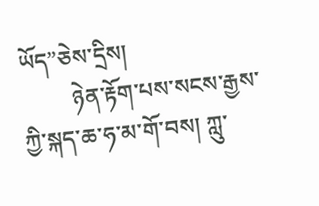ཡོད”ཅེས་དྲིས།
         ཉེན་རྟོག་པས་སངས་རྒྱས་ཀྱི་སྐད་ཆ་ཧ་མ་གོ་བས། ཀླུ་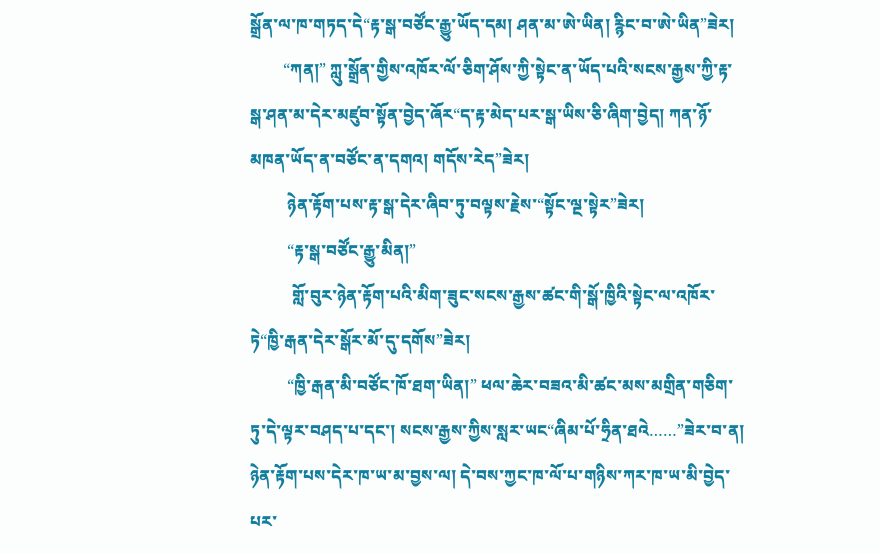སྒྲོན་ལ་ཁ་གཏད་དེ“རྟ་སྒ་བཙོང་རྒྱུ་ཡོད་དམ། ཤན་མ་ཨེ་ཡིན། རྙིང་བ་ཨེ་ཡིན”ཟེར།
        “ཀན།” ཀླུ་སྒྲོན་གྱིས་འཁོར་ལོ་ཅིག་ཤོས་ཀྱི་སྟེང་ན་ཡོད་པའི་སངས་རྒྱས་ཀྱི་རྟ་སྒ་ཤན་མ་དེར་མཛུབ་སྟོན་བྱེད་ཞོར“ད་རྟ་མེད་པར་སྒ་ཡིས་ཅི་ཞིག་བྱེད། ཀན་ཉོ་མཁན་ཡོད་ན་བཙོང་ན་དགའ། གདོས་རེད”ཟེར།
         ཉེན་རྟོག་པས་རྟ་སྒ་དེར་ཞིབ་ཏུ་བལྟས་རྗེས་“སྟོང་ལྔ་སྟེར”ཟེར།
         “རྟ་སྒ་བཙོང་རྒྱུ་མིན།”
          གློ་བུར་ཉེན་རྟོག་པའི་མིག་ཟུང་སངས་རྒྱས་ཚང་གི་སྒོ་ཁྱིའི་སྟེང་ལ་འཁོར་ཏེ“ཁྱི་རྒན་དེར་སྒོར་མོ་དུ་དགོས”ཟེར།
         “ཁྱི་རྒན་མི་བཙོང་ཁོ་ཐག་ཡིན།” ཕལ་ཆེར་བཟའ་མི་ཚང་མས་མགྲིན་གཅིག་ཏུ་དེ་ལྟར་བཤད་པ་དང་། སངས་རྒྱས་ཀྱིས་སླར་ཡང“ཞིམ་པོ་ཧྲིན་ཐའེ……”ཟེར་བ་ན། ཉེན་རྟོག་པས་དེར་ཁ་ཡ་མ་བྱས་ལ། དེ་བས་ཀྱང་ཁ་ལོ་པ་གཉིས་ཀར་ཁ་ཡ་མི་བྱེད་པར་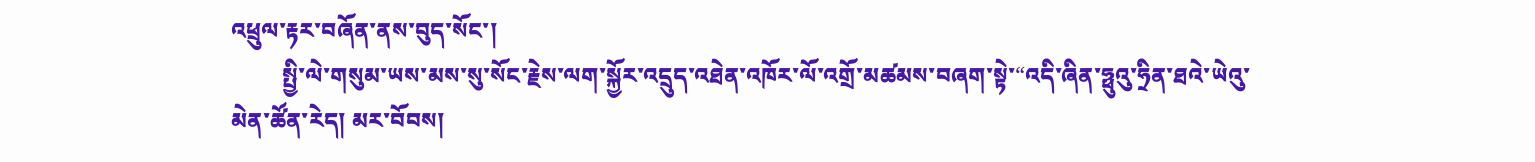འཕྲུལ་རྟར་བཞོན་ནས་བུད་སོང་།
         སྤྱི་ལེ་གསུམ་ཡས་མས་སུ་སོང་རྗེས་ལག་སྐྱོར་འདྲུད་འཐེན་འཁོར་ལོ་འགྲོ་མཚམས་བཞག་སྟེ་“འདི་ཞིན་ཧྥུའུ་ཧྲིན་ཐའེ་ཡེའུ་མེན་ཚོན་རེད། མར་བོབས།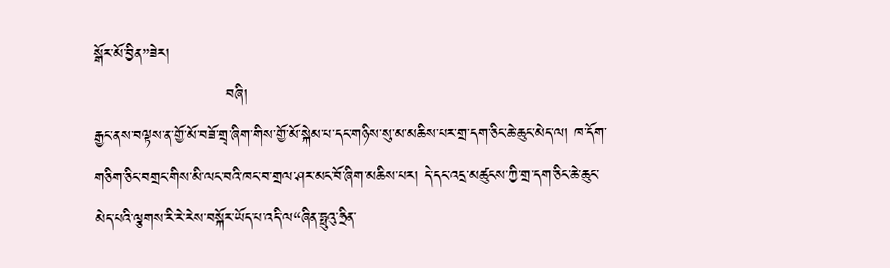སྒོར་མོ་བྱིན”ཟེར།
                         བཞི།
རྒྱང་ནས་བལྟས་ན་གྱོ་མོ་བཟོ་གྲྭ་ཞིག་གིས་གྱོ་མོ་སྐེམ་པ་དང་གཉིས་སུ་མ་མཆིས་པར་གྲ་དག་ཅིང་ཆེ་ཆུང་མེད་ལ། ཁ་དོག་གཅིག་ཅིང་བགྲང་གིས་མི་ལང་བའི་ཁང་བ་གྲལ་ཤར་མང་བོ་ཞིག་མཆིས་པར། དེ་དང་འདྲ་མཚུངས་ཀྱི་གྲ་དག་ཅིང་ཆེ་ཆུང་མེད་པའི་ལྕགས་རི་རེ་རེས་བསྐོར་ཡོད་པ་འདི་ལ“ཞིན་ཧྥུའུ་ཧྲིན་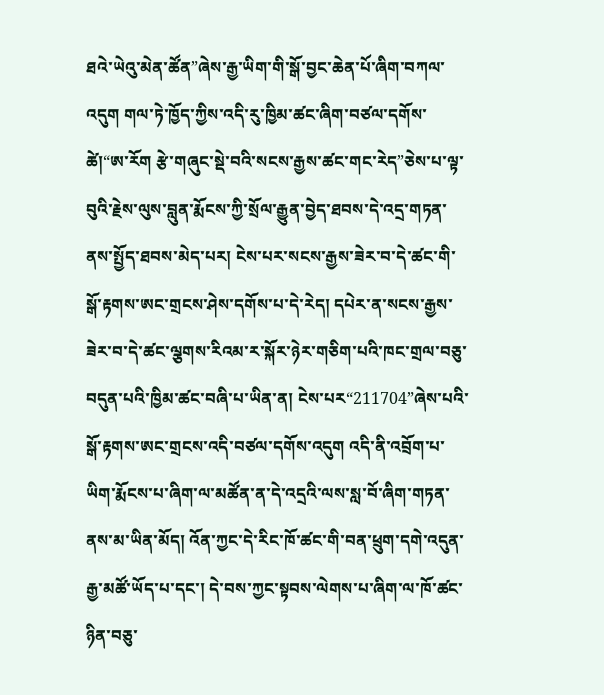ཐའེ་ཡེའུ་མེན་ཚོན”ཞེས་རྒྱ་ཡིག་གི་སྒོ་བྱང་ཆེན་པོ་ཞིག་བཀལ་འདུག གལ་ཏེ་ཁྱོད་ཀྱིས་འདི་རུ་ཁྱིམ་ཚང་ཞིག་བཙལ་དགོས་ཚེ།“ཨ་རོག རྩེ་གཞུང་སྡེ་བའི་སངས་རྒྱས་ཚང་གང་རེད”ཅེས་པ་ལྟ་བུའི་རྗེས་ལུས་བླུན་རྨོངས་ཀྱི་སྲོལ་རྒྱུན་བྱེད་ཐབས་དེ་འདྲ་གཏན་ནས་སྤྱོད་ཐབས་མེད་པར། ངེས་པར་སངས་རྒྱས་ཟེར་བ་དེ་ཚང་གི་སྒོ་རྟགས་ཨང་གྲངས་ཤེས་དགོས་པ་དེ་རེད། དཔེར་ན་སངས་རྒྱས་ཟེར་བ་དེ་ཚང་ལྕགས་རིའམ་ར་སྐོར་ཉེར་གཅིག་པའི་ཁང་གྲལ་བཅུ་བདུན་པའི་ཁྱིམ་ཚང་བཞི་པ་ཡིན་ན། ངེས་པར“211704”ཞེས་པའི་སྒོ་རྟགས་ཨང་གྲངས་འདི་བཙལ་དགོས་འདུག འདི་ནི་འབྲོག་པ་ཡིག་རྨོངས་པ་ཞིག་ལ་མཚོན་ན་དེ་འདྲའི་ལས་སླ་བོ་ཞིག་གཏན་ནས་མ་ཡིན་མོད། འོན་ཀྱང་དེ་རིང་ཁོ་ཚང་གི་བན་ཕྲུག་དགེ་འདུན་རྒྱ་མཚོ་ཡོད་པ་དང་། དེ་བས་ཀྱང་སྟབས་ལེགས་པ་ཞིག་ལ་ཁོ་ཚང་ཉིན་བཅུ་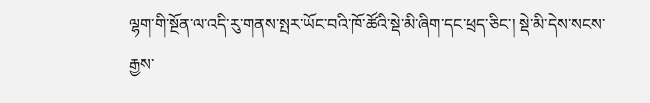ལྷག་གི་སྔོན་ལ་འདི་རུ་གནས་སྤར་ཡོང་བའི་ཁོ་ཚོའི་སྡེ་མི་ཞིག་དང་ཕྲད་ཅིང་། སྡེ་མི་དེས་སངས་རྒྱས་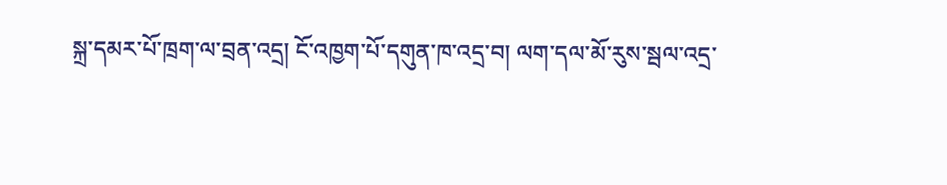སྐྲ་དམར་པོ་ཁྲག་ལ་བྲན་འདྲ། ངོ་འཁྱག་པོ་དགུན་ཁ་འདྲ་བ། ལག་དལ་མོ་རུས་སྦལ་འདྲ་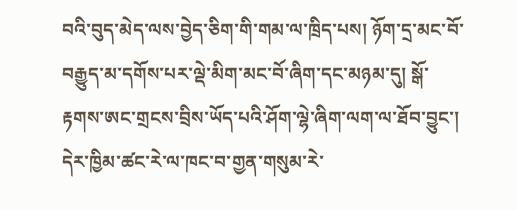བའི་བུད་མེད་ལས་བྱེད་ཅིག་གི་གམ་ལ་ཁྲིད་པས། ཉོག་དྲ་མང་བོ་བརྒྱུད་མ་དགོས་པར་ལྡེ་མིག་མང་བོ་ཞིག་དང་མཉམ་དུ། སྒོ་རྟགས་ཨང་གྲངས་བྲིས་ཡོད་པའི་ཤོག་ལྷེ་ཞིག་ལག་ལ་ཐོབ་བྱུང་།
དེར་ཁྱིམ་ཚང་རེ་ལ་ཁང་བ་གྱན་གསུམ་རེ་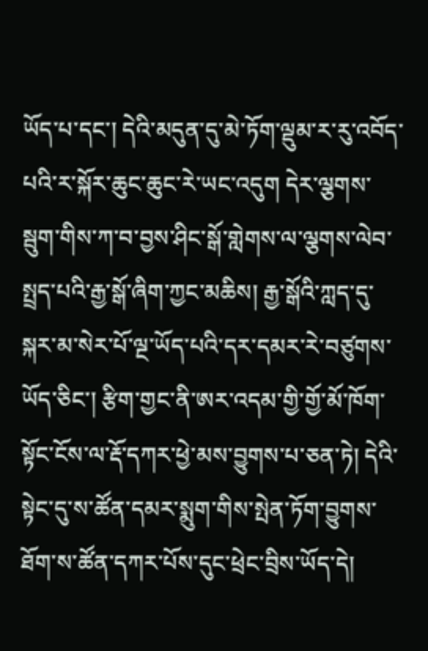ཡོད་པ་དང་། དེའི་མདུན་དུ་མེ་ཏོག་ལྡུམ་ར་རུ་འབོད་པའི་ར་སྐོར་ཆུང་ཆུང་རེ་ཡང་འདུག དེར་ལྕགས་སྦུག་གིས་ཀ་བ་བྱས་ཤིང་སྒོ་གླེགས་ལ་ལྕགས་ལེབ་སྤྲད་པའི་རྒྱ་སྒོ་ཞིག་ཀྱང་མཆིས། རྒྱ་སྒོའི་ཀླད་དུ་སྐར་མ་སེར་པོ་ལྔ་ཡོད་པའི་དར་དམར་རེ་བཙུགས་ཡོད་ཅིང་། རྩིག་གྱང་ནི་ཨར་འདམ་གྱི་གྱོ་མོ་ཁོག་སྟོང་ངོས་ལ་རྡོ་དཀར་ཕྱེ་མས་བྱུགས་པ་ཅན་ཏེ། དེའི་སྟེང་དུ་ས་ཚོན་དམར་སྨུག་གིས་སྤེན་ཏོག་བྱུགས་ཐོག་ས་ཚོན་དཀར་པོས་དུང་ཕྲེང་བྲིས་ཡོད་དེ།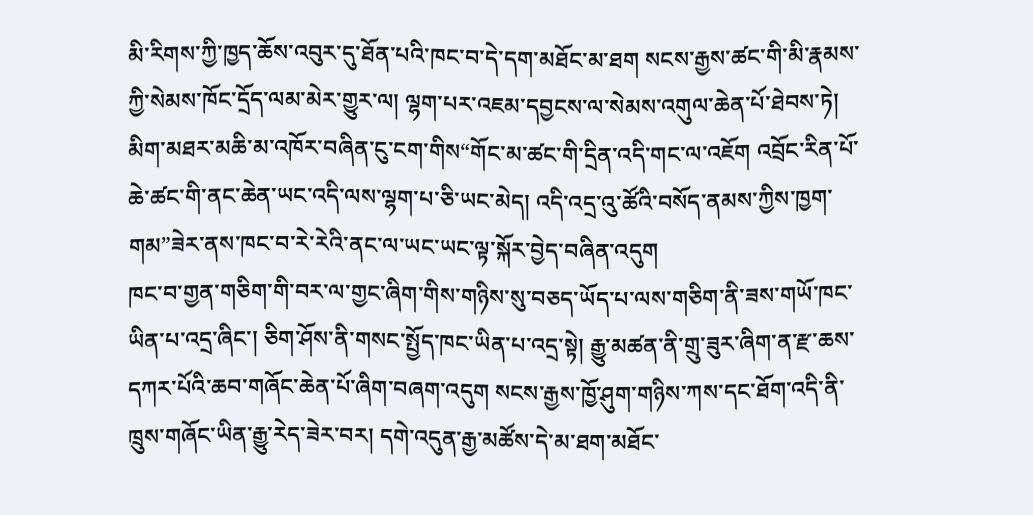མི་རིགས་ཀྱི་ཁྱད་ཆོས་འབུར་དུ་ཐོན་པའི་ཁང་བ་དེ་དག་མཐོང་མ་ཐག སངས་རྒྱས་ཚང་གི་མི་རྣམས་ཀྱི་སེམས་ཁོང་དྲོད་ལམ་མེར་གྱུར་ལ། ལྷག་པར་འཇམ་དབྱངས་ལ་སེམས་འགུལ་ཆེན་པོ་ཐེབས་ཏེ། མིག་མཐར་མཆི་མ་འཁོར་བཞིན་ངུ་ངག་གིས“གོང་མ་ཚང་གི་དྲིན་འདི་གང་ལ་འཇོག འབྲོང་རིན་པོ་ཆེ་ཚང་གི་ནང་ཆེན་ཡང་འདི་ལས་ལྷག་པ་ཅི་ཡང་མེད། འདི་འདྲ་འུ་ཚོའི་བསོད་ནམས་ཀྱིས་ཁྱག་གམ”ཟེར་ནས་ཁང་བ་རེ་རེའི་ནང་ལ་ཡང་ཡང་ལྟ་སྐོར་བྱེད་བཞིན་འདུག
ཁང་བ་གྱན་གཅིག་གི་བར་ལ་གྱང་ཞིག་གིས་གཉིས་སུ་བཅད་ཡོད་པ་ལས་གཅིག་ནི་ཟས་གཡོ་ཁང་ཡིན་པ་འདྲ་ཞིང་། ཅིག་ཤོས་ནི་གསང་སྤྱོད་ཁང་ཡིན་པ་འདྲ་སྟེ། རྒྱུ་མཚན་ནི་གྲུ་ཟུར་ཞིག་ན་རྫ་ཆས་དཀར་པོའི་ཆབ་གཞོང་ཆེན་པོ་ཞིག་བཞག་འདུག སངས་རྒྱས་ཁྱོ་ཤུག་གཉིས་ཀས་དང་ཐོག་འདི་ནི་ཁྲུས་གཞོང་ཡིན་རྒྱུ་རེད་ཟེར་བར། དགེ་འདུན་རྒྱ་མཚོས་དེ་མ་ཐག་མཐོང་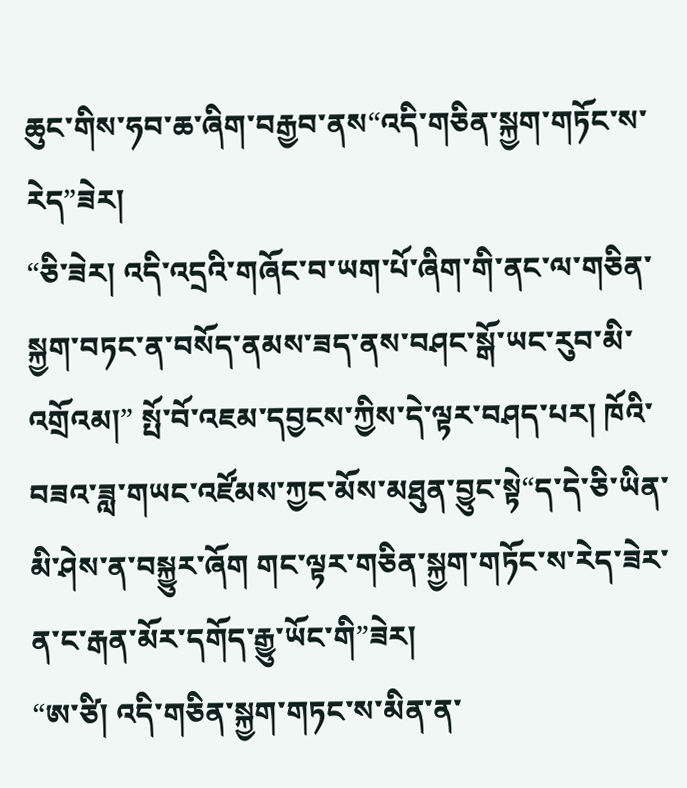ཆུང་གིས་ཧབ་ཆ་ཞིག་བརྒྱབ་ནས“འདི་གཅིན་སྐྱག་གཏོང་ས་རེད”ཟེར།
“ཅི་ཟེར། འདི་འདྲའི་གཞོང་བ་ཡག་པོ་ཞིག་གི་ནང་ལ་གཅིན་སྐྱག་བཏང་ན་བསོད་ནམས་ཟད་ནས་བཤང་སྒོ་ཡང་རུབ་མི་འགྲོའམ།” སྤོ་བོ་འཇམ་དབྱངས་ཀྱིས་དེ་ལྟར་བཤད་པར། ཁོའི་བཟའ་ཟླ་གཡང་འཛོམས་ཀྱང་མོས་མཐུན་བྱུང་སྟེ“ད་དེ་ཅི་ཡིན་མི་ཤེས་ན་བསྐྱུར་ཞོག གང་ལྟར་གཅིན་སྐྱག་གཏོང་ས་རེད་ཟེར་ན་ང་རྒན་མོར་དགོད་རྒྱུ་ཡོང་གི”ཟེར།
“ཨ་ཙི། འདི་གཅིན་སྐྱག་གཏང་ས་མིན་ན་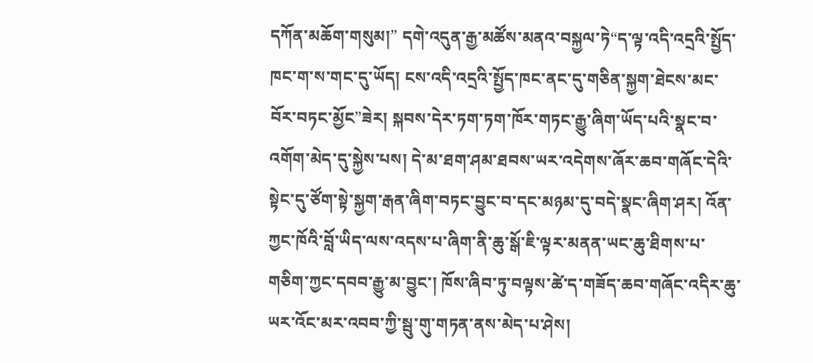དཀོན་མཆོག་གསུམ།” དགེ་འདུན་རྒྱ་མཚོས་མནའ་བསྐྱལ་ཏེ“ད་ལྟ་འདི་འདྲའི་སྤྱོད་ཁང་ག་ས་གང་དུ་ཡོད། ངས་འདི་འདྲའི་སྤྱོད་ཁང་ནང་དུ་གཅིན་སྐྱག་ཐེངས་མང་བོར་བཏང་མྱོང”ཟེར། སྐབས་དེར་ཏག་ཏག་ཁོར་གཏང་རྒྱུ་ཞིག་ཡོད་པའི་སྣང་བ་འགོག་མེད་དུ་སྐྱེས་པས། དེ་མ་ཐག་ཤམ་ཐབས་ཡར་འདེགས་ཞོར་ཆབ་གཞོང་དེའི་སྟེང་དུ་ཙོག་སྟེ་སྐྱག་རྒན་ཞིག་བཏང་བྱུང་བ་དང་མཉམ་དུ་བདེ་སྣང་ཞིག་ཤར། འོན་ཀྱང་ཁོའི་བློ་ཡིད་ལས་འདས་པ་ཞིག་ནི་ཆུ་སྒོ་ཇི་ལྟར་མནན་ཡང་ཆུ་ཐིགས་པ་གཅིག་ཀྱང་དབབ་རྒྱུ་མ་བྱུང་། ཁོས་ཞིབ་ཏུ་བལྟས་ཚེ་ད་གཟོད་ཆབ་གཞོང་འདིར་ཆུ་ཡར་འོང་མར་འབབ་ཀྱི་སྦུ་གུ་གཏན་ནས་མེད་པ་ཤེས།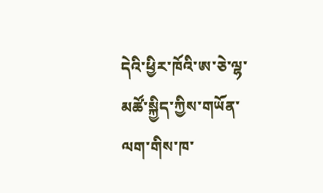དེའི་ཕྱིར་ཁོའི་ཨ་ཅེ་ལྷ་མཚོ་སྐྱིད་ཀྱིས་གཡོན་ལག་གིས་ཁ་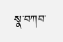སྣ་བཀབ་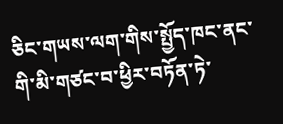ཅིང་གཡས་ལག་གིས་སྤྱོད་ཁང་ནང་གི་མི་གཙང་བ་ཕྱིར་བཏོན་ཏེ་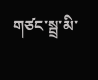གཙང་སྦྲ་མི་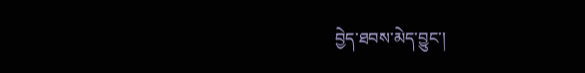བྱེད་ཐབས་མེད་བྱུང་།